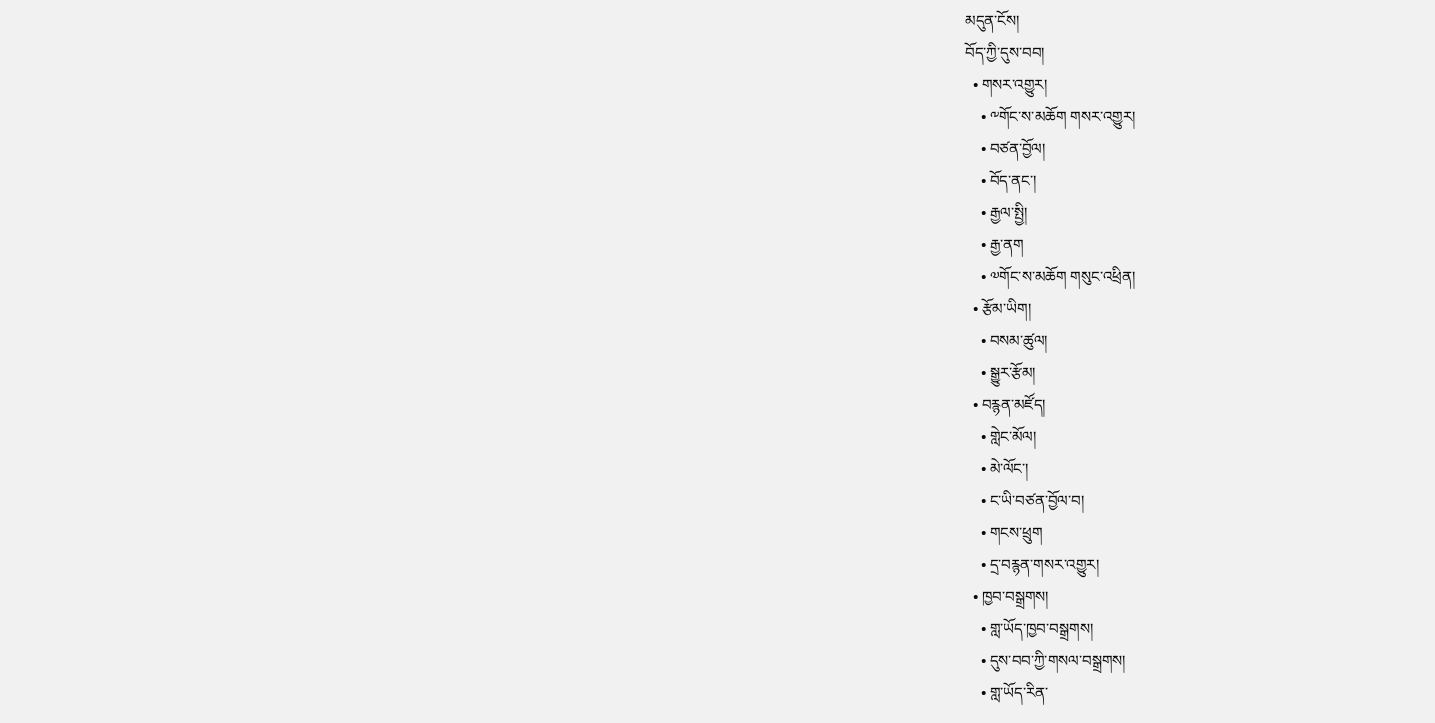མདུན་ངོས།
བོད་ཀྱི་དུས་བབ།
  • གསར་འགྱུར།
    • ༸གོང་ས་མཆོག གསར་འགྱུར།
    • བཙན་བྱོལ།
    • བོད་ནང་།
    • རྒྱལ་སྤྱི།
    • རྒྱ་ནག
    • ༧གོང་ས་མཆོག གསུང་འཕྲིན།
  • རྩོམ་ཡིག།
    • བསམ་ཚུལ།
    • སྒྱུར་རྩོམ།
  • བརྙན་མཛོད།
    • གླེང་མོལ།
    • མེ་ལོང་།
    • ང་ཡི་བཙན་བྱོལ་བ།
    • གངས་ཕྲུག
    • དྲ་བརྙན་གསར་འགྱུར།
  • ཁྱབ་བསྒྲགས།
    • གླ་ཡོད་ཁྱབ་བསྒྲགས།
    • དུས་བབ་ཀྱི་གསལ་བསྒྲགས།
    • གླ་ཡོད་རིན་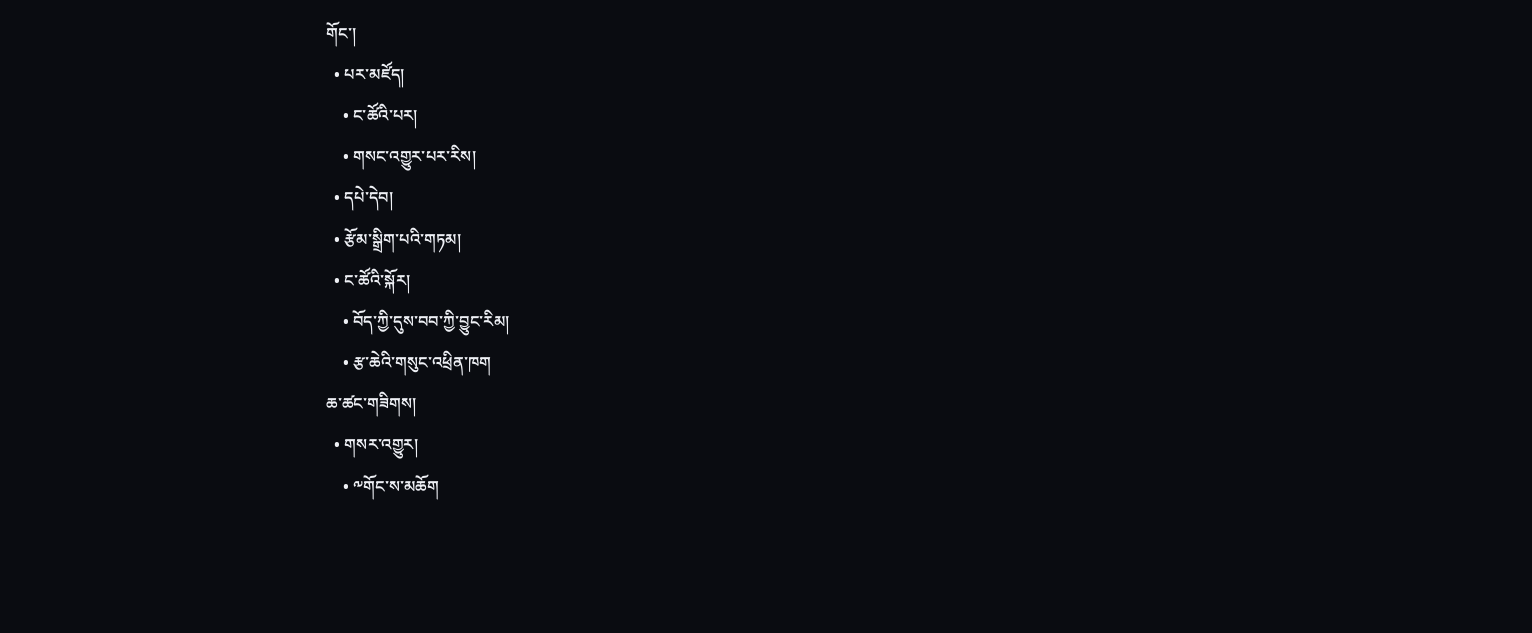གོང་།
  • པར་མཛོད།
    • ང་ཚོའི་པར།
    • གསང་འགྱུར་པར་རིས།
  • དཔེ་དེབ།
  • རྩོམ་སྒྲིག་པའི་གཏམ།
  • ང་ཚོའི་སྐོར།
    • བོད་ཀྱི་དུས་བབ་ཀྱི་བྱུང་རིམ།
    • རྩ་ཆེའི་གསུང་འཕྲིན་ཁག
ཆ་ཚང་གཟིགས།
  • གསར་འགྱུར།
    • ༸གོང་ས་མཆོག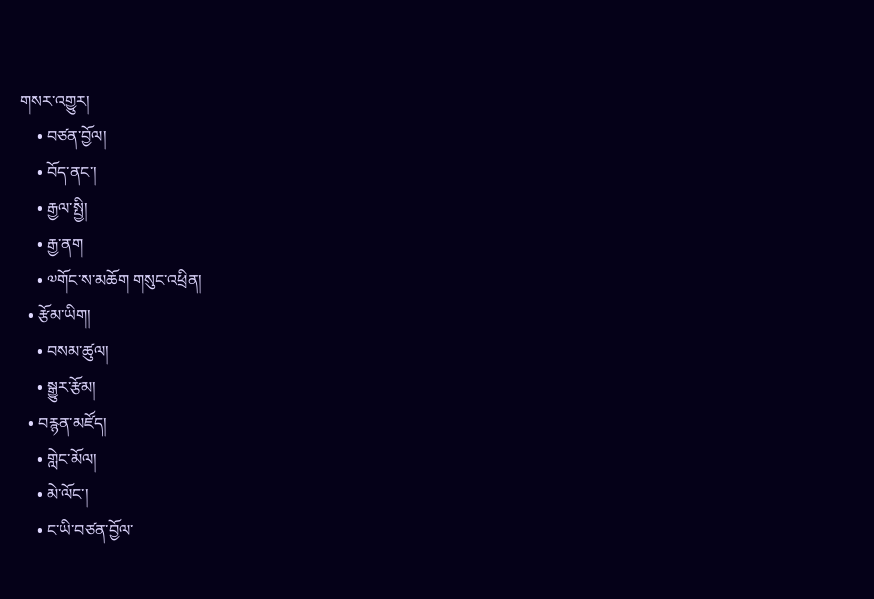གསར་འགྱུར།
    • བཙན་བྱོལ།
    • བོད་ནང་།
    • རྒྱལ་སྤྱི།
    • རྒྱ་ནག
    • ༧གོང་ས་མཆོག གསུང་འཕྲིན།
  • རྩོམ་ཡིག།
    • བསམ་ཚུལ།
    • སྒྱུར་རྩོམ།
  • བརྙན་མཛོད།
    • གླེང་མོལ།
    • མེ་ལོང་།
    • ང་ཡི་བཙན་བྱོལ་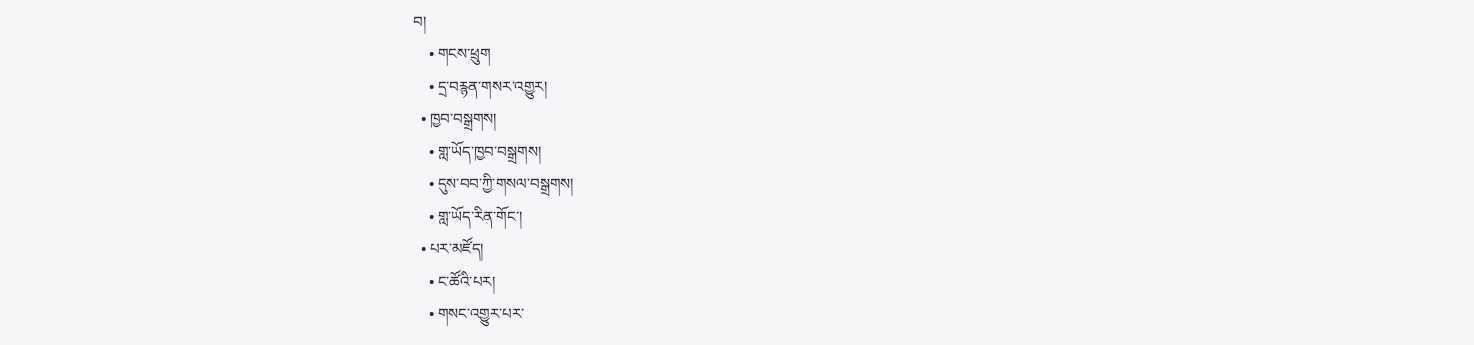བ།
    • གངས་ཕྲུག
    • དྲ་བརྙན་གསར་འགྱུར།
  • ཁྱབ་བསྒྲགས།
    • གླ་ཡོད་ཁྱབ་བསྒྲགས།
    • དུས་བབ་ཀྱི་གསལ་བསྒྲགས།
    • གླ་ཡོད་རིན་གོང་།
  • པར་མཛོད།
    • ང་ཚོའི་པར།
    • གསང་འགྱུར་པར་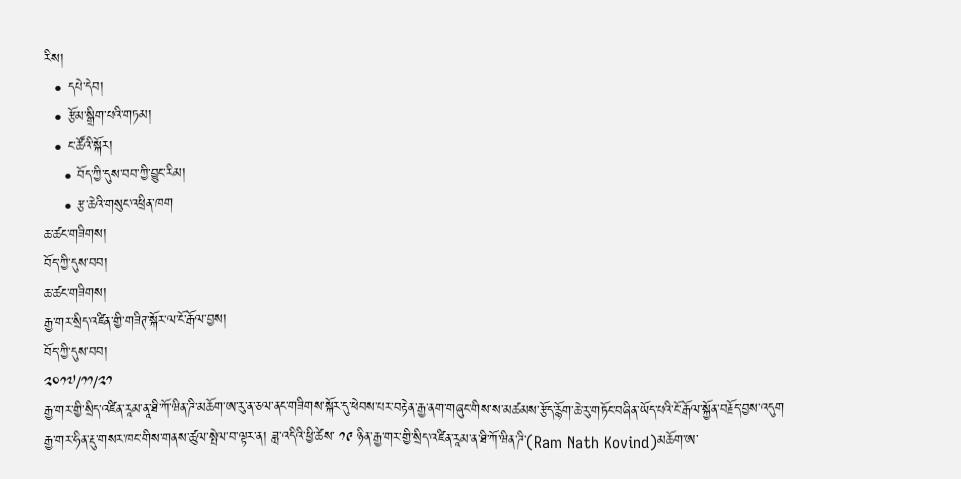རིས།
  • དཔེ་དེབ།
  • རྩོམ་སྒྲིག་པའི་གཏམ།
  • ང་ཚོའི་སྐོར།
    • བོད་ཀྱི་དུས་བབ་ཀྱི་བྱུང་རིམ།
    • རྩ་ཆེའི་གསུང་འཕྲིན་ཁག
ཆ་ཚང་གཟིགས།
བོད་ཀྱི་དུས་བབ།
ཆ་ཚང་གཟིགས།
རྒྱ་གར་སྲིད་འཛིན་གྱི་གཟིཊ་སྐོར་ལ་ངོ་རྒོལ་བྱས།
བོད་ཀྱི་དུས་བབ།
༢༠༡༧/༡༡/༢༡
རྒྱ་གར་གྱི་སྲིད་འཛིན་རཱམ་ནཱ་ཐི་ཀོ་ཝིན་ཌི་མཆོག་ཨ་རུ་ན་ཅལ་ནང་གཟིགས་སྐོར་དུ་ཕེབས་པར་བརྟེན་རྒྱ་ནག་གཞུང་གིས་ས་མཚམས་རྩོད་རྙོག་ཆེ་རུ་གཏོང་བཞིན་ཡོད་པའི་ངོ་རྒོལ་སྐྱོན་བརྗོད་བྱས་འདུག
རྒྱ་གར་ཧིན་རྡུ་གསར་ཁང་གིས་གནས་ཚུལ་སྤེལ་བ་ལྟར་ན། ཟླ་འདིའི་ཕྱི་ཚེས་ ༡༩ ཉིན་རྒྱ་གར་གྱི་སྲིད་འཛིན་རཱམ་ན་ཐི་ཀོ་ཝིན་ཌི་(Ram Nath Kovind)མཆོག་ཨ་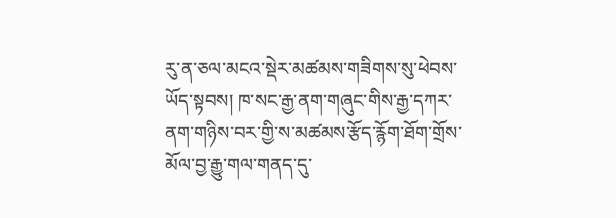རུ་ན་ཅལ་མངའ་སྡེར་མཚམས་གཟིགས་སུ་ཕེབས་ཡོད་སྟབས། ཁ་སང་རྒྱ་ནག་གཞུང་གིས་རྒྱ་དཀར་ནག་གཉིས་བར་གྱི་ས་མཚམས་རྩོད་རྙོག་ཐོག་གྲོས་མོལ་བྱ་རྒྱུ་གལ་གནད་དུ་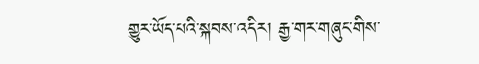གྱུར་ཡོད་པའི་སྐབས་འདིར། རྒྱ་གར་གཞུང་གིས་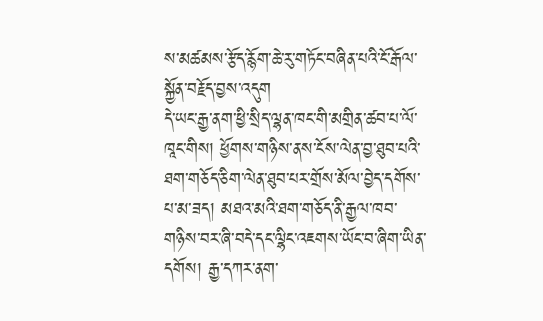ས་མཚམས་རྩོད་རྙོག་ཆེ་རུ་གཏོང་བཞིན་པའི་ངོ་རྒོལ་སྐྱོན་བརྗོད་བྱས་འདུག
དེ་ཡང་རྒྱ་ནག་ཕྱི་སྲིད་ལྷན་ཁང་གི་མགྲིན་ཚབ་པ་ལོ་ཁཱང་གིས། ཕྱོགས་གཉིས་ནས་ངོས་ལེན་བྱ་ཐུབ་པའི་ཐག་གཅོད་ཅིག་ལེན་ཐུབ་པར་གྲོས་མོལ་བྱེད་དགོས་པ་མ་ཟད། མཐའ་མའི་ཐག་གཅོད་ནི་རྒྱལ་ཁབ་གཉིས་བར་ཞི་བདེ་དང་ལྷིང་འཇགས་ཡོང་བ་ཞིག་ཡིན་དགོས། རྒྱ་དཀར་ནག་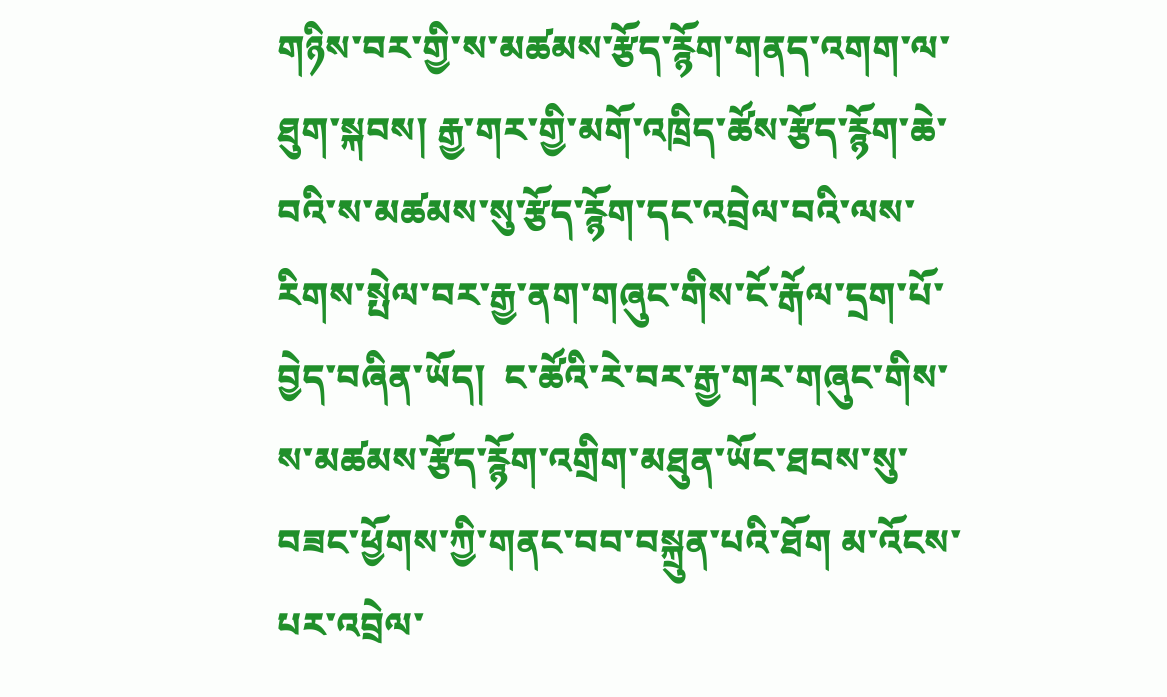གཉིས་བར་གྱི་ས་མཚམས་རྩོད་རྙོག་གནད་འགག་ལ་ཐུག་སྐབས། རྒྱ་གར་གྱི་མགོ་འཁྲིད་ཚོས་རྩོད་རྙོག་ཆེ་བའི་ས་མཚམས་སུ་རྩོད་རྙོག་དང་འབྲེལ་བའི་ལས་རིགས་སྤེལ་བར་རྒྱ་ནག་གཞུང་གིས་ངོ་རྒོལ་དྲག་པོ་བྱེད་བཞིན་ཡོད།  ང་ཚོའི་རེ་བར་རྒྱ་གར་གཞུང་གིས་ས་མཚམས་རྩོད་རྙོག་འགྲིག་མཐུན་ཡོང་ཐབས་སུ་བཟང་ཕྱོགས་ཀྱི་གནང་བབ་བསྐྲུན་པའི་ཐོག མ་འོངས་པར་འབྲེལ་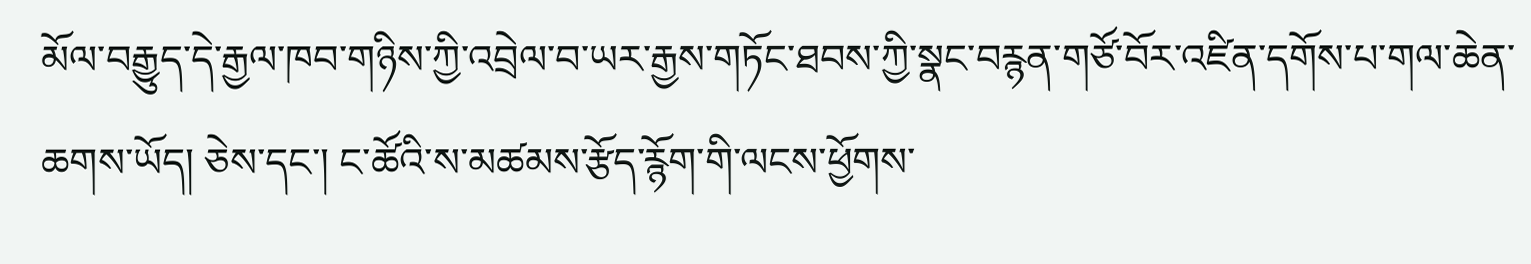མོལ་བརྒྱུད་དེ་རྒྱལ་ཁབ་གཉིས་ཀྱི་འབྲེལ་བ་ཡར་རྒྱས་གཏོང་ཐབས་ཀྱི་སྣང་བརྙན་གཙོ་བོར་འཛིན་དགོས་པ་གལ་ཆེན་ཆགས་ཡོད། ཅེས་དང་། ང་ཚོའི་ས་མཚམས་རྩོད་རྙོག་གི་ལངས་ཕྱོགས་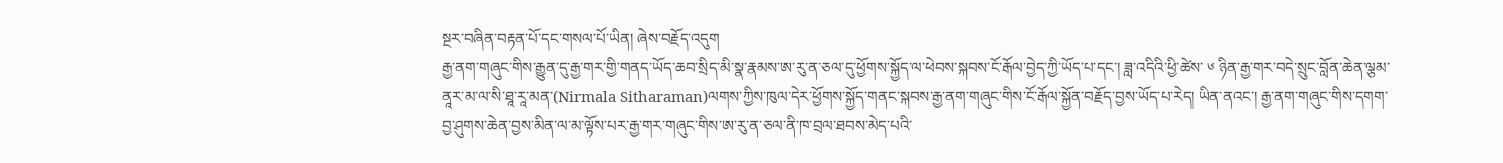སྔར་བཞིན་བརྟན་པོ་དང་གསལ་པོ་ཡིན། ཞེས་བརྗོད་འདུག
རྒྱ་ནག་གཞུང་གིས་རྒྱུན་དུ་རྒྱ་གར་གྱི་གནད་ཡོད་ཆབ་སྲིད་མི་སྣ་རྣམས་ཨ་རུ་ན་ཅལ་དུ་ཕྱོགས་སྐྱོད་ལ་ཕེབས་སྐབས་ངོ་རྒོལ་བྱེད་ཀྱི་ཡོད་པ་དང་། ཟླ་འདིའི་ཕྱི་ཚེས་ ༦ ཉིན་རྒྱ་གར་བདེ་སྲུང་བློན་ཆེན་ལྕམ་ནཱར་མ་ལ་སི་ཐཱ་རཱ་མན་(Nirmala Sitharaman)ལགས་ཀྱིས་ཁུལ་དེར་ཕྱོགས་སྐྱོད་གནང་སྐབས་རྒྱ་ནག་གཞུང་གིས་ངོ་རྒོལ་སྐྱོན་བརྗོད་བྱས་ཡོད་པ་རེད། ཡིན་ནའང་། རྒྱ་ནག་གཞུང་གིས་དགག་བྱ་ཤུགས་ཆེན་བྱས་མིན་ལ་མ་ལྟོས་པར་རྒྱ་གར་གཞུང་གིས་ཨ་རུ་ན་ཅལ་ནི་ཁ་བྲལ་ཐབས་མེད་པའི་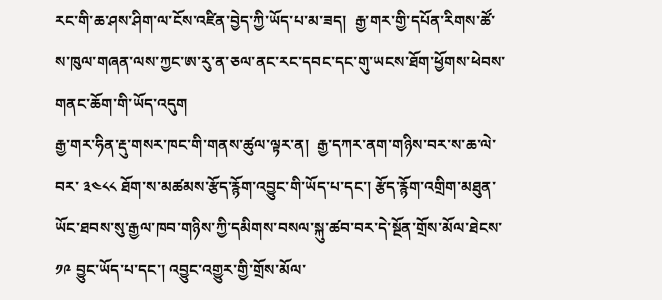རང་གི་ཆ་ཤས་ཤིག་ལ་ངོས་འཛིན་བྱེད་ཀྱི་ཡོད་པ་མ་ཟད།  རྒྱ་གར་གྱི་དཔོན་རིགས་ཚོ་ས་ཁུལ་གཞན་ལས་ཀྱང་ཨ་རུ་ན་ཅལ་ནང་རང་དབང་དང་གུ་ཡངས་ཐོག་ཕྱོགས་ཕེབས་གནང་ཆོག་གི་ཡོད་འདུག
རྒྱ་གར་ཧིན་རྡུ་གསར་ཁང་གི་གནས་ཚུལ་ལྟར་ན།  རྒྱ་དཀར་ནག་གཉིས་བར་ས་ཆ་ལེ་བར་ ༣༤༨༨ ཐོག་ས་མཚམས་རྩོད་རྙོག་འབྱུང་གི་ཡོད་པ་དང་། རྩོད་རྙོག་འགྲིག་མཐུན་ཡོང་ཐབས་སུ་རྒྱལ་ཁབ་གཉིས་ཀྱི་དམིགས་བསལ་སྐུ་ཚབ་བར་དེ་སྔོན་གྲོས་མོལ་ཐེངས་ ༡༩ བྱུང་ཡོད་པ་དང་། འབྱུང་འགྱུར་གྱི་གྲོས་མོལ་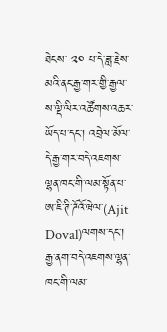ཐེངས་ ༢༠ པ་དེ་ཟླ་རྗེས་མའི་ནང་རྒྱ་གར་གྱི་རྒྱལ་ས་ལྡི་ལིར་འཚོགས་འཆར་ཡོད་པ་དང་། འབྲེལ་མོལ་དེ་རྒྱ་གར་བདེ་འཇགས་ལྷན་ཁང་གི་ལམ་སྟོན་པ་ཨ་ཇི་ཊི་ཌོའོ་ཝེལ་(Ajit Doval)ལགས་དང་། རྒྱ་ནག་བདེ་འཇགས་ལྷན་ཁང་གི་ལམ་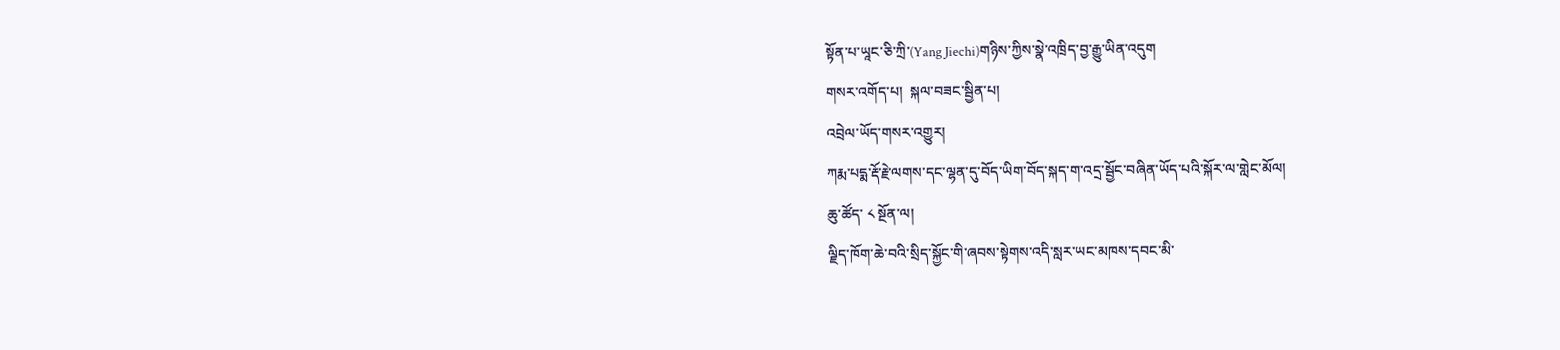སྟོན་པ་ཡཱང་ཅི་ཀྲི་(Yang Jiechi)གཉིས་ཀྱིས་སྣེ་འཁྲིད་བྱ་རྒྱུ་ཡིན་འདུག
གསར་འགོད་པ།  སྐལ་བཟང་སྦྱིན་པ།
འབྲེལ་ཡོད་གསར་འགྱུར།
ཀརྨ་པདྨ་རྡོ་རྗེ་ལགས་དང་ལྷན་དུ་བོད་ཡིག་བོད་སྐད་ག་འདྲ་སྦྱོང་བཞིན་ཡོད་པའི་སྐོར་ལ་གླེང་མོལ།
ཆུ་ཚོད་ ༨ སྔོན་ལ།
ལྗིད་ཁོག་ཆེ་བའི་སྲིད་སྐྱོང་གི་ཞབས་སྟེགས་འདི་སླར་ཡང་མཁས་དབང་མི་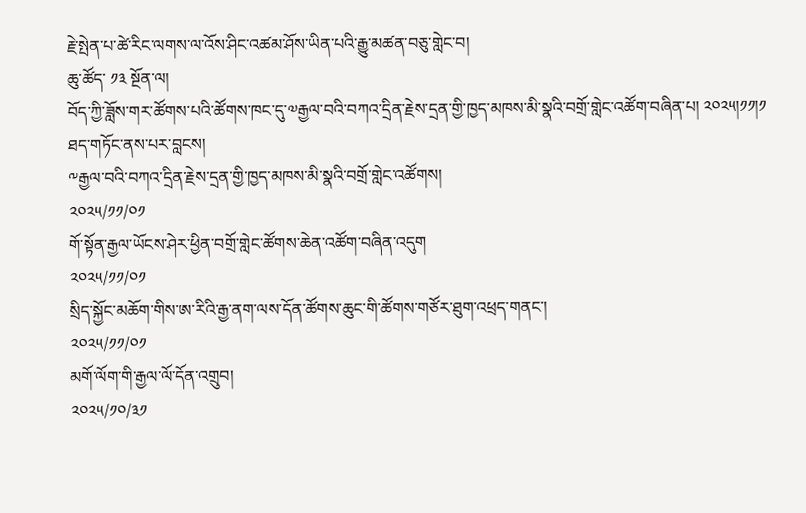རྗེ་སྤེན་པ་ཚེ་རིང་ལགས་ལ་འོས་ཤིང་འཚམ་ཤོས་ཡིན་པའི་རྒྱུ་མཚན་བཅུ་གླེང་བ།
ཆུ་ཚོད་ ༡༣ སྔོན་ལ།
བོད་ཀྱི་ཟློས་གར་ཚོགས་པའི་ཚོགས་ཁང་དུ་༧རྒྱལ་བའི་བཀའ་དྲིན་རྗེས་དྲན་གྱི་ཁྱད་མཁས་མི་སྣའི་བགྲོ་གླེང་འཚོག་བཞིན་པ། ༢༠༢༥།༡༡།༡ ཐད་གཏོང་ནས་པར་བླངས།
༸རྒྱལ་བའི་བཀའ་དྲིན་རྗེས་དྲན་གྱི་ཁྱད་མཁས་མི་སྣའི་བགྲོ་གླེང་འཚོགས།
༢༠༢༥/༡༡/༠༡
གོ་སྟོན་རྒྱལ་ཡོངས་ཤེར་ཕྱིན་བགྲོ་གླེང་ཚོགས་ཆེན་འཚོག་བཞིན་འདུག
༢༠༢༥/༡༡/༠༡
སྲིད་སྐྱོང་མཆོག་གིས་ཨ་རིའི་རྒྱ་ནག་ལས་དོན་ཚོགས་ཆུང་གི་ཚོགས་གཙོར་ཐུག་འཕྲད་གནང་།
༢༠༢༥/༡༡/༠༡
མགོ་ལོག་གི་རྒྱལ་ལོ་དོན་འགྲུབ།
༢༠༢༥/༡༠/༣༡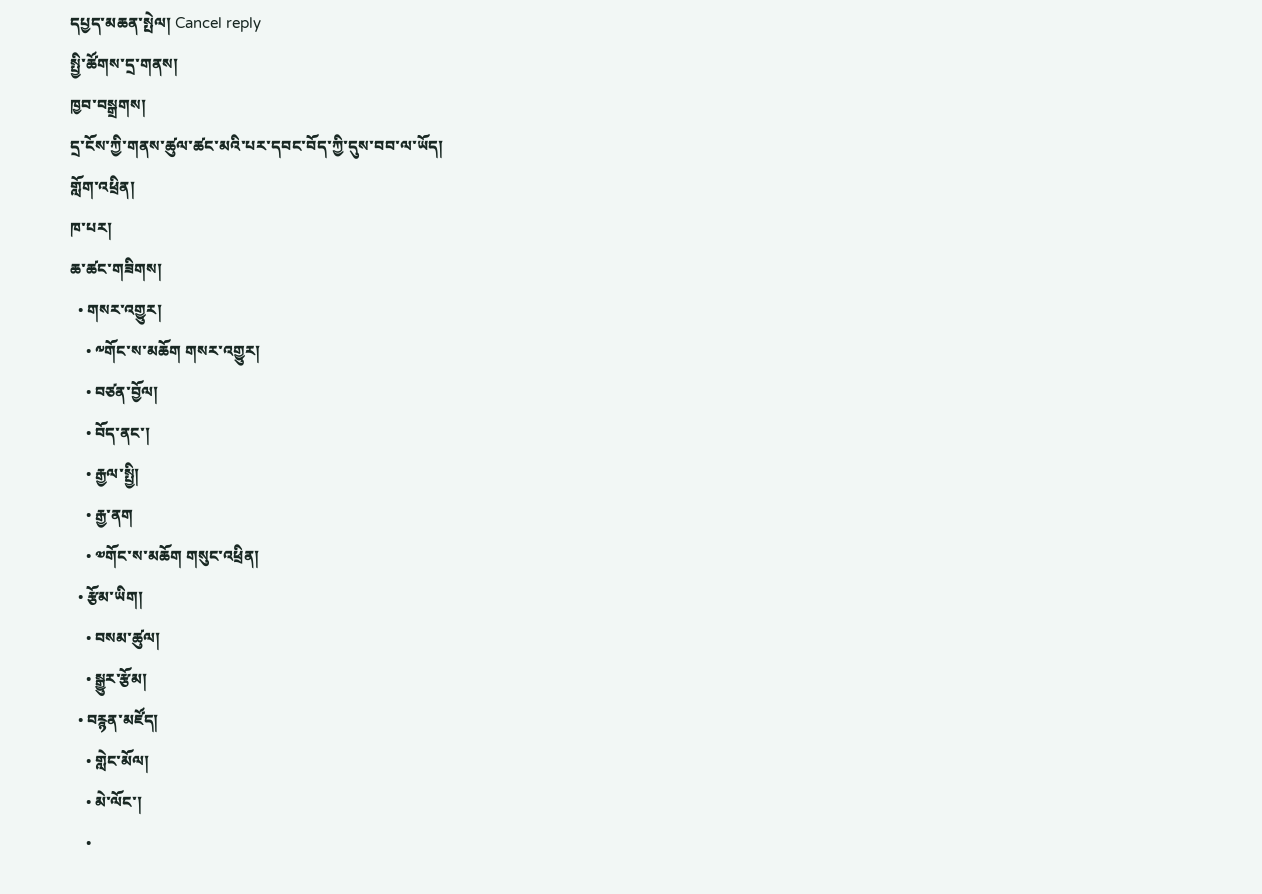དཔྱད་མཆན་སྤེལ། Cancel reply
སྤྱི་ཚོགས་དྲ་གནས།
ཁྱབ་བསྒྲགས།
དྲ་ངོས་ཀྱི་གནས་ཚུལ་ཚང་མའི་པར་དབང་བོད་ཀྱི་དུས་བབ་ལ་ཡོད།
གློག་འཕྲིན།
ཁ་པར།
ཆ་ཚང་གཟིགས།
  • གསར་འགྱུར།
    • ༸གོང་ས་མཆོག གསར་འགྱུར།
    • བཙན་བྱོལ།
    • བོད་ནང་།
    • རྒྱལ་སྤྱི།
    • རྒྱ་ནག
    • ༧གོང་ས་མཆོག གསུང་འཕྲིན།
  • རྩོམ་ཡིག།
    • བསམ་ཚུལ།
    • སྒྱུར་རྩོམ།
  • བརྙན་མཛོད།
    • གླེང་མོལ།
    • མེ་ལོང་།
    •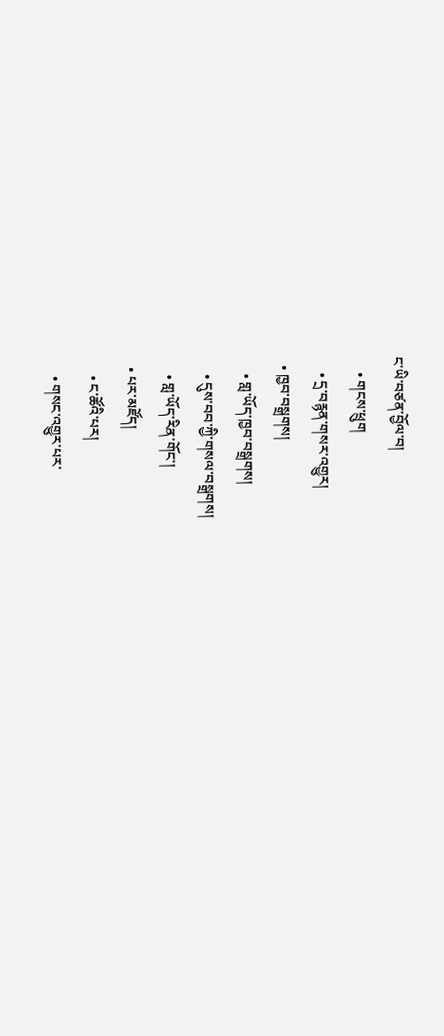ང་ཡི་བཙན་བྱོལ་བ།
    • གངས་ཕྲུག
    • དྲ་བརྙན་གསར་འགྱུར།
  • ཁྱབ་བསྒྲགས།
    • གླ་ཡོད་ཁྱབ་བསྒྲགས།
    • དུས་བབ་ཀྱི་གསལ་བསྒྲགས།
    • གླ་ཡོད་རིན་གོང་།
  • པར་མཛོད།
    • ང་ཚོའི་པར།
    • གསང་འགྱུར་པར་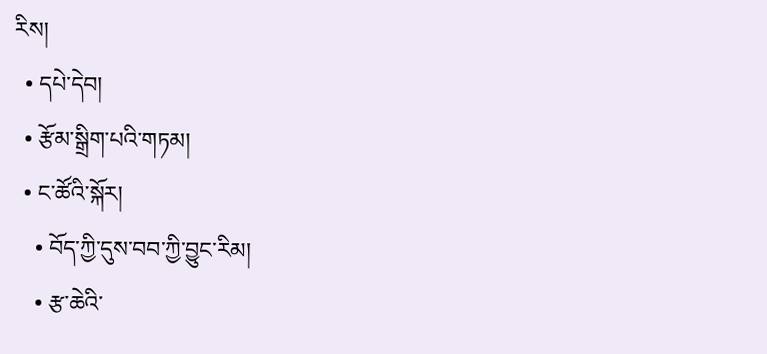རིས།
  • དཔེ་དེབ།
  • རྩོམ་སྒྲིག་པའི་གཏམ།
  • ང་ཚོའི་སྐོར།
    • བོད་ཀྱི་དུས་བབ་ཀྱི་བྱུང་རིམ།
    • རྩ་ཆེའི་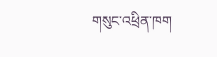གསུང་འཕྲིན་ཁག